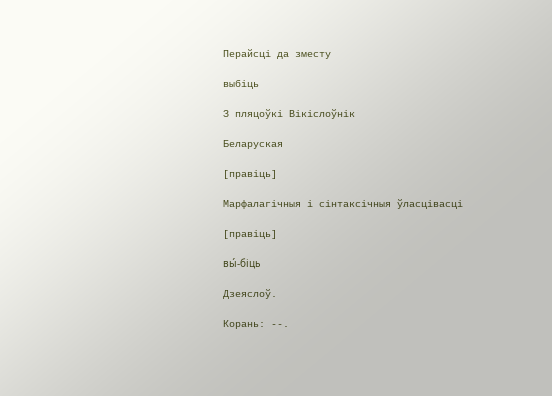Перайсці да зместу

выбіць

З пляцоўкі Вікіслоўнік

Беларуская

[правіць]

Марфалагічныя і сінтаксічныя ўласцівасці

[правіць]

вы́-біць

Дзеяслоў.

Корань: --.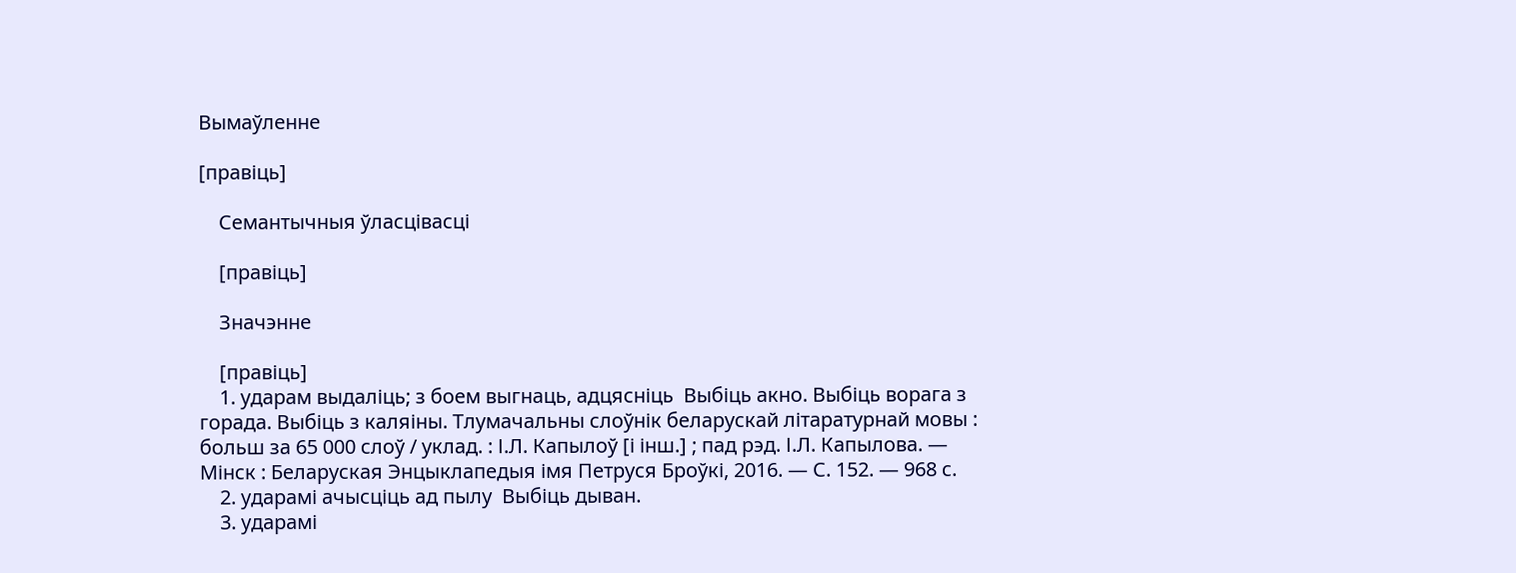Вымаўленне

[правіць]

    Семантычныя ўласцівасці

    [правіць]

    Значэнне

    [правіць]
    1. ударам выдаліць; з боем выгнаць, адцясніць  Выбіць акно. Выбіць ворага з горада. Выбіць з каляіны. Тлумачальны слоўнік беларускай літаратурнай мовы : больш за 65 000 слоў / уклад. : І.Л. Капылоў [і інш.] ; пад рэд. І.Л. Капылова. — Мінск : Беларуская Энцыклапедыя імя Петруся Броўкі, 2016. — С. 152. — 968 с.
    2. ударамі ачысціць ад пылу  Выбіць дыван.
    3. ударамі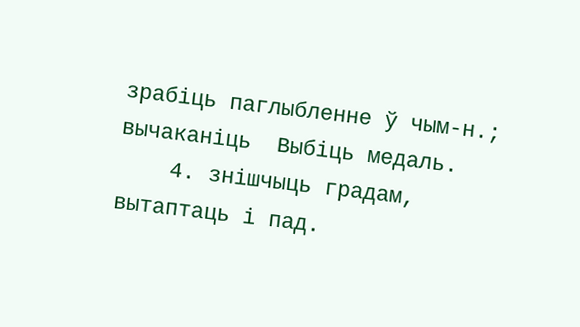зрабіць паглыбленне ў чым-н.; вычаканіць  Выбіць медаль.
    4. знішчыць градам, вытаптаць і пад.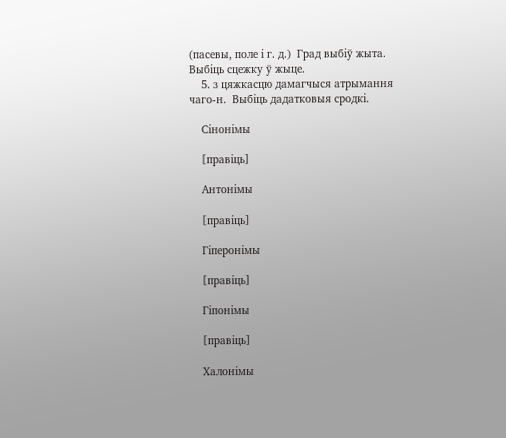(пасевы, поле і г. д.)  Град выбіў жыта. Выбіць сцежку ў жыце.
    5. з цяжкасцю дамагчыся атрымання чаго-н.  Выбіць дадатковыя сродкі.

    Сінонімы

    [правіць]

    Антонімы

    [правіць]

    Гіперонімы

    [правіць]

    Гіпонімы

    [правіць]

    Халонімы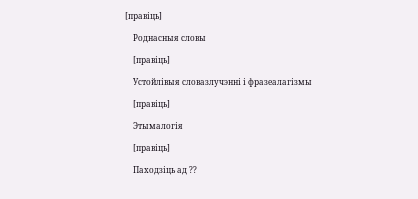[правіць]

    Роднасныя словы

    [правіць]

    Устойлівыя словазлучэнні і фразеалагізмы

    [правіць]

    Этымалогія

    [правіць]

    Паходзіць ад ??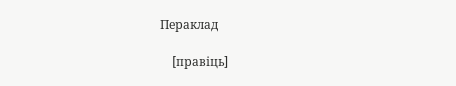Пераклад

    [правіць]